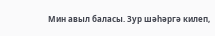Мин авыл баласы. Зур шәһәргә килеп,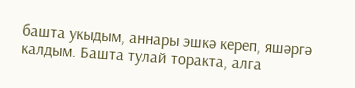башта укыдым, аннары эшкә кереп, яшәргә калдым. Башта тулай торакта, алга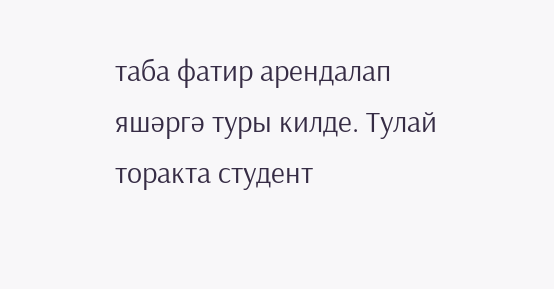таба фатир арендалап яшәргә туры килде. Тулай торакта студент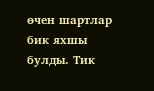өчен шартлар бик яхшы булды. Тик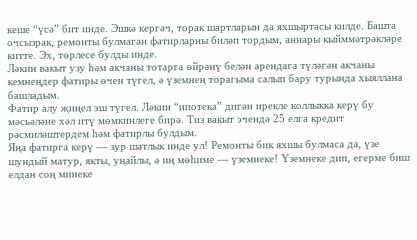кеше “үсә” бит инде. Эшкә кергәч, торак шартларын да яхшыртасы килде. Башта очсызрак, ремонты булмаган фатирларны биләп тордым, аннары кыйммәтрәкләре китте. Эх, төрлесе булды инде.
Ләкин вакыт узу һәм акчаны тотарга өйрәнү белән арендага түләгән акчаны кемнеңдер фатиры өчен түгел, ә үземнең торагыма салып бару турында хыяллана башладым.
Фатир алу җиңел эш түгел. Ләкин “ипотека” дигән ирекле коллыкка керү бу мәсьәләне хәл итү мөмкинлеге бирә. Тиз вакыт эчендә 25 елга кредит рәсмиләштердем һәм фатирлы булдым.
Яңа фатирга керү — зур шатлык инде ул! Ремонты бик яхшы булмаса да, үзе шундый матур, якты, уңайлы, ә иң мөһиме — үземнеке! Үземнеке дип, егерме биш елдан соң минеке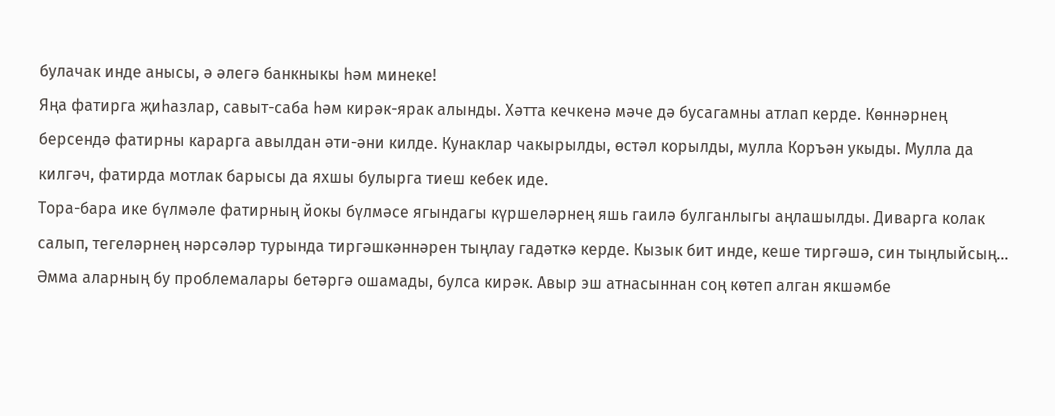булачак инде анысы, ә әлегә банкныкы һәм минеке!
Яңа фатирга җиһазлар, савыт-саба һәм кирәк-ярак алынды. Хәтта кечкенә мәче дә бусагамны атлап керде. Көннәрнең берсендә фатирны карарга авылдан әти-әни килде. Кунаклар чакырылды, өстәл корылды, мулла Коръән укыды. Мулла да килгәч, фатирда мотлак барысы да яхшы булырга тиеш кебек иде.
Тора-бара ике бүлмәле фатирның йокы бүлмәсе ягындагы күршеләрнең яшь гаилә булганлыгы аңлашылды. Диварга колак салып, тегеләрнең нәрсәләр турында тиргәшкәннәрен тыңлау гадәткә керде. Кызык бит инде, кеше тиргәшә, син тыңлыйсың...
Әмма аларның бу проблемалары бетәргә ошамады, булса кирәк. Авыр эш атнасыннан соң көтеп алган якшәмбе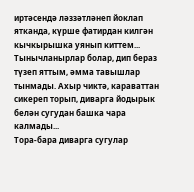иртәсендә ләззәтләнеп йоклап ятканда, күрше фатирдан килгән кычкырышка уянып киттем... Тынычланырлар болар, дип бераз түзеп яттым, әмма тавышлар тынмады. Ахыр чиктә, караваттан сикереп торып, диварга йодырык белән сугудан башка чара калмады...
Тора-бара диварга сугулар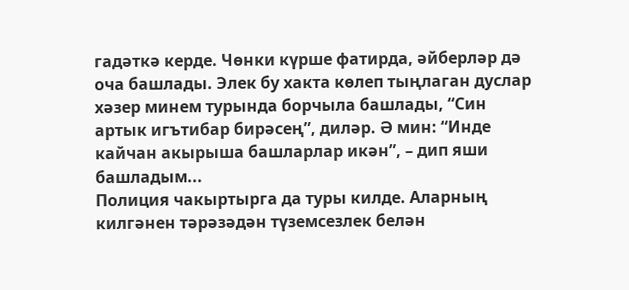гадәткә керде. Чөнки күрше фатирда, әйберләр дә оча башлады. Элек бу хакта көлеп тыңлаган дуслар хәзер минем турында борчыла башлады, “Син артык игътибар бирәсең”, диләр. Ә мин: “Инде кайчан акырыша башларлар икән”, – дип яши башладым...
Полиция чакыртырга да туры килде. Аларның килгәнен тәрәзәдән түземсезлек белән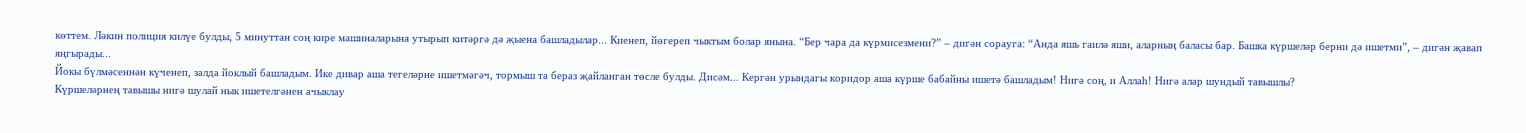көттем. Ләкин полиция килүе булды, 5 минуттан соң кире машиналарына утырып китәргә дә җыена башладылар... Киенеп, йөгереп чыктым болар янына. “Бер чара да күрмисезмени?” – дигән сорауга: “Анда яшь гаилә яши, аларның баласы бар. Башка күршеләр берни дә ишетми”, – дигән җавап яңгырады...
Йокы бүлмәсеннән күченеп, залда йоклый башладым. Ике дивар аша тегеләрне ишетмәгәч, тормыш та бераз җайланган төсле булды. Дисәм... Кергән урындагы коридор аша күрше бабайны ишетә башладым! Нигә соң, и Аллаһ! Нигә алар шундый тавышлы?
Күршеләрнең тавышы нигә шулай нык ишетелгәнен ачыклау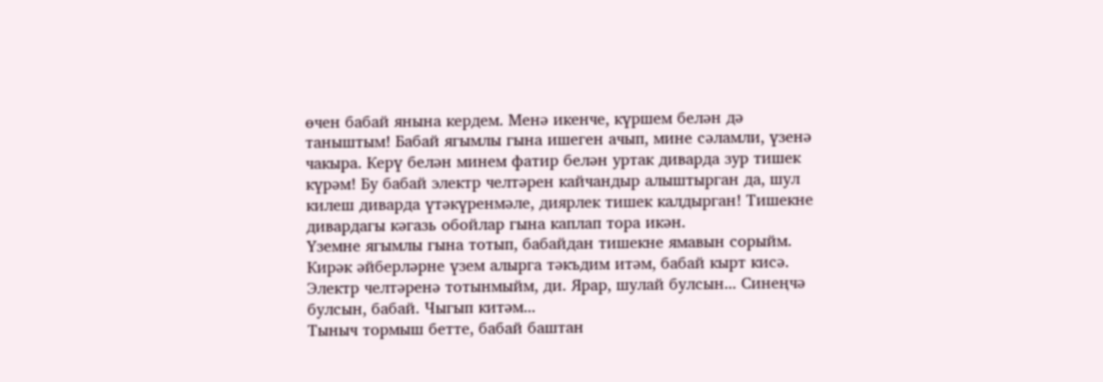өчен бабай янына кердем. Менә икенче, күршем белән дә таныштым! Бабай ягымлы гына ишеген ачып, мине сәламли, үзенә чакыра. Керү белән минем фатир белән уртак диварда зур тишек күрәм! Бу бабай электр челтәрен кайчандыр алыштырган да, шул килеш диварда үтәкүренмәле, диярлек тишек калдырган! Тишекне дивардагы кәгазь обойлар гына каплап тора икән.
Үземне ягымлы гына тотып, бабайдан тишекне ямавын сорыйм. Кирәк әйберләрне үзем алырга тәкъдим итәм, бабай кырт кисә. Электр челтәренә тотынмыйм, ди. Ярар, шулай булсын... Синеңчә булсын, бабай. Чыгып китәм...
Тыныч тормыш бетте, бабай баштан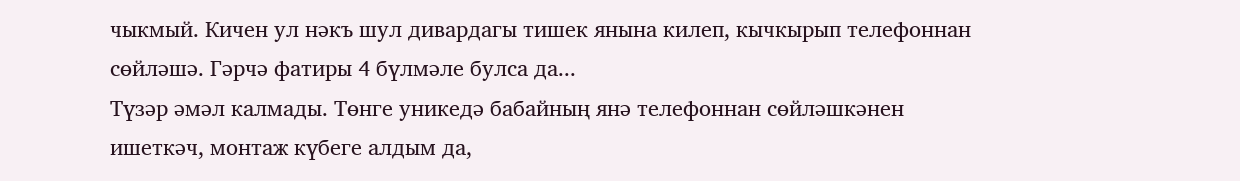чыкмый. Кичен ул нәкъ шул дивардагы тишек янына килеп, кычкырып телефоннан сөйләшә. Гәрчә фатиры 4 бүлмәле булса да...
Түзәр әмәл калмады. Төнге уникедә бабайның янә телефоннан сөйләшкәнен ишеткәч, монтаж күбеге алдым да,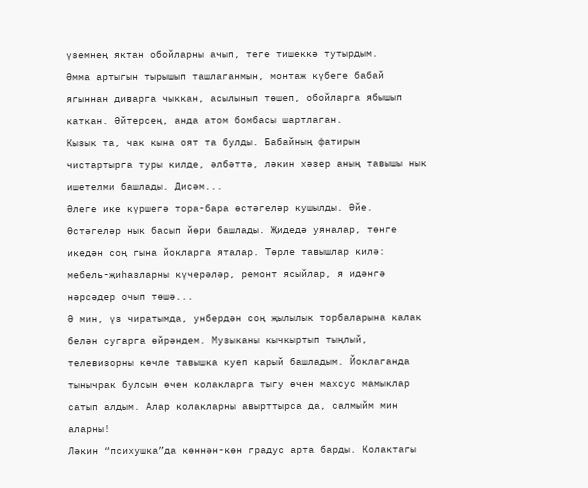үземнең яктан обойларны ачып, теге тишеккә тутырдым.
Әмма артыгын тырышып ташлаганмын, монтаж күбеге бабай ягыннан диварга чыккан, асылынып төшеп, обойларга ябышып каткан. Әйтерсең, анда атом бомбасы шартлаган.
Кызык та, чак кына оят та булды. Бабайның фатирын чистартырга туры килде, әлбәттә, ләкин хәзер аның тавышы нык ишетелми башлады. Дисәм...
Әлеге ике күршегә тора-бара өстәгеләр кушылды. Әйе. Өстәгеләр нык басып йөри башлады. Җидедә уяналар, төнге икедән соң гына йокларга яталар. Төрле тавышлар килә: мебель-җиһазларны күчерәләр, ремонт ясыйлар, я идәнгә нәрсәдер очып төшә...
Ә мин, үз чиратымда, унбердән соң җылылык торбаларына калак белән сугарга өйрәндем. Музыканы кычкыртып тыңлый, телевизорны көчле тавышка куеп карый башладым. Йоклаганда тынычрак булсын өчен колакларга тыгу өчен махсус мамыклар сатып алдым. Алар колакларны авырттырса да, салмыйм мин аларны!
Ләкин “психушка”да көннән-көн градус арта барды. Колактагы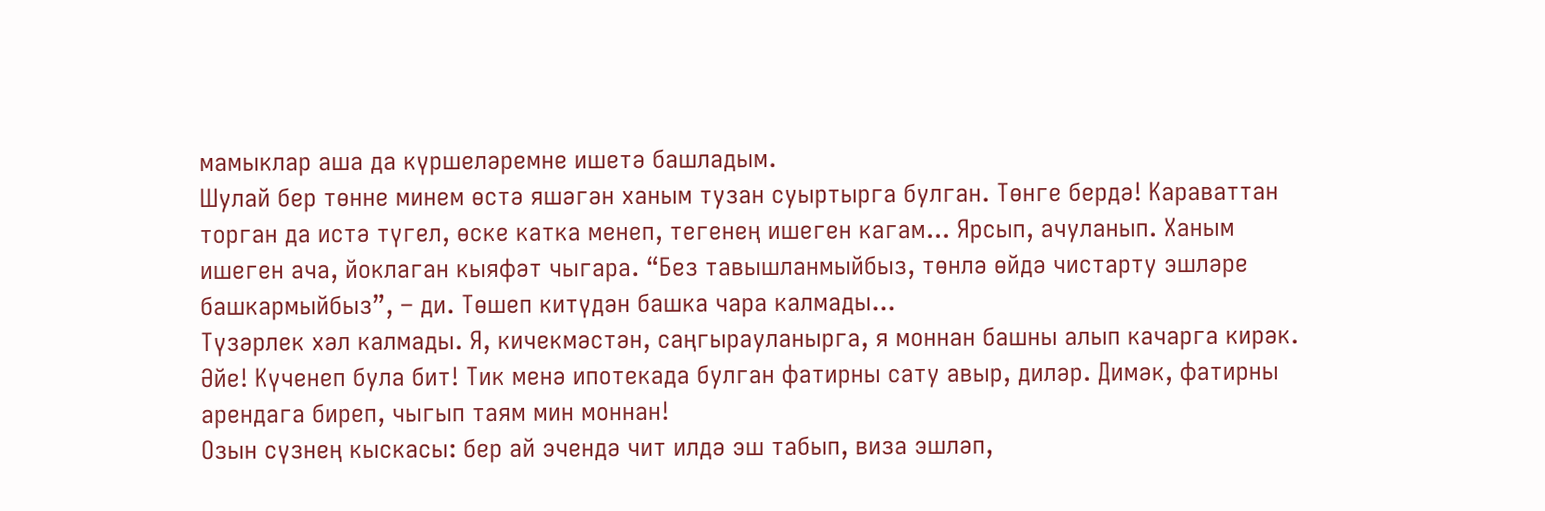мамыклар аша да күршеләремне ишетә башладым.
Шулай бер төнне минем өстә яшәгән ханым тузан суыртырга булган. Төнге бердә! Караваттан торган да истә түгел, өске катка менеп, тегенең ишеген кагам... Ярсып, ачуланып. Ханым ишеген ача, йоклаган кыяфәт чыгара. “Без тавышланмыйбыз, төнлә өйдә чистарту эшләре башкармыйбыз”, – ди. Төшеп китүдән башка чара калмады...
Түзәрлек хәл калмады. Я, кичекмәстән, саңгырауланырга, я моннан башны алып качарга кирәк. Әйе! Күченеп була бит! Тик менә ипотекада булган фатирны сату авыр, диләр. Димәк, фатирны арендага биреп, чыгып таям мин моннан!
Озын сүзнең кыскасы: бер ай эчендә чит илдә эш табып, виза эшләп,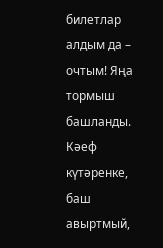билетлар алдым да – очтым! Яңа тормыш башланды. Кәеф күтәренке, баш авыртмый,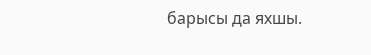барысы да яхшы.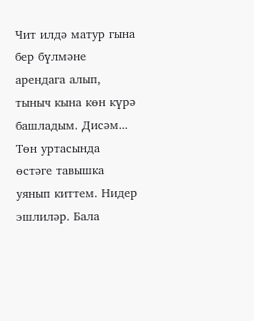Чит илдә матур гына бер бүлмәне арендага алып, тыныч кына көн күрә башладым. Дисәм...
Төн уртасында өстәге тавышка уянып киттем. Нидер эшлиләр. Бала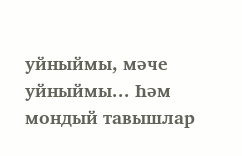уйныймы, мәче уйныймы... Һәм мондый тавышлар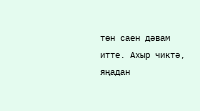төн саен дәвам итте. Ахыр чиктә, яңадан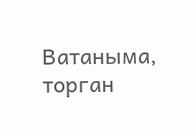Ватаныма, торган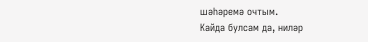шәһәремә очтым.
Кайда булсам да, ниләр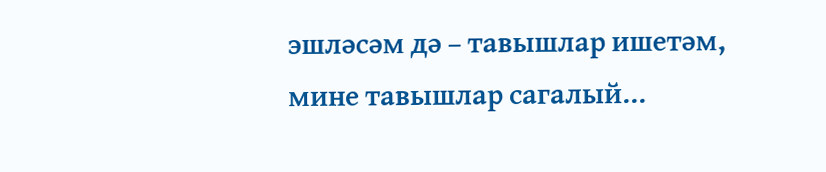эшләсәм дә – тавышлар ишетәм, мине тавышлар сагалый...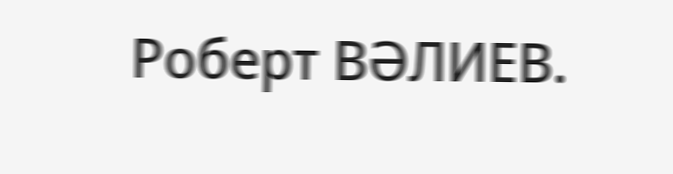Роберт ВӘЛИЕВ.